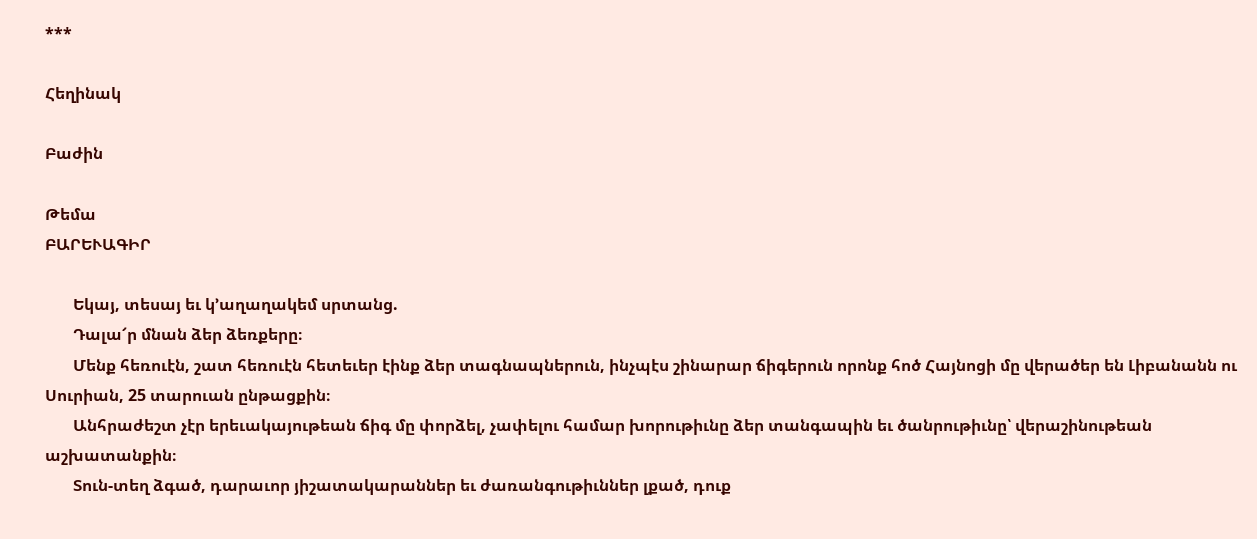***

Հեղինակ

Բաժին

Թեմա
ԲԱՐԵՒԱԳԻՐ

       Եկայ, տեսայ եւ կ’աղաղակեմ սրտանց.
       Դալա՜ր մնան ձեր ձեռքերը։
       Մենք հեռուէն, շատ հեռուէն հետեւեր էինք ձեր տագնապներուն, ինչպէս շինարար ճիգերուն որոնք հոծ Հայնոցի մը վերածեր են Լիբանանն ու Սուրիան, 25 տարուան ընթացքին։
       Անհրաժեշտ չէր երեւակայութեան ճիգ մը փորձել, չափելու համար խորութիւնը ձեր տանգապին եւ ծանրութիւնը՝ վերաշինութեան աշխատանքին։
       Տուն-տեղ ձգած, դարաւոր յիշատակարաններ եւ ժառանգութիւններ լքած, դուք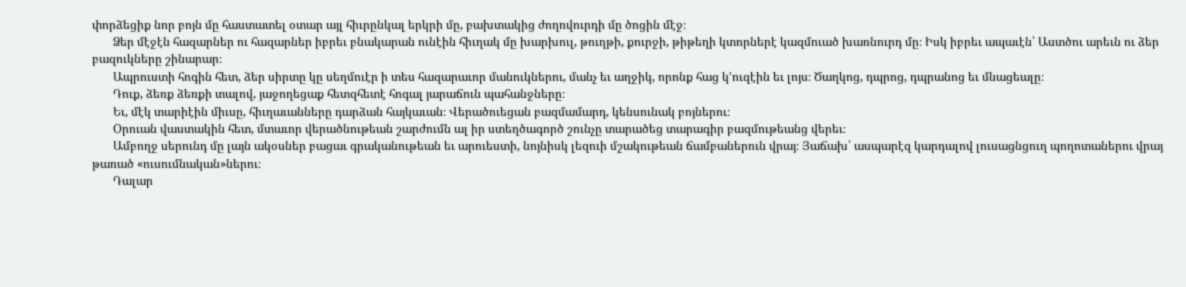փորձեցիք նոր բոյն մը հաստատել օտար այլ հիւրընկալ երկրի մը, բախտակից ժողովուրդի մը ծոցին մէջ։
       Ձեր մէջէն հազարներ ու հազարներ իբրեւ բնակարան ունէին հիւղակ մը խարխուլ, թուղթի, քուրջի, թիթեղի կտորներէ կազմուած խառնուրդ մը։ Իսկ իբրեւ ապաւէն՝ Աստծու արեւն ու ձեր բազուկները շինարար։
       Ապրուստի հոգին հետ, ձեր սիրտը կը սեղմուէր ի տես հազարաւոր մանուկներու, մանչ եւ աղջիկ, որոնք հաց կ’ուզէին եւ լոյս։ Ծաղկոց, դպրոց, դպրանոց եւ մնացեալը։
       Դուք, ձեռք ձեռքի տալով, յաջողեցաք հետզհետէ հոգալ յարաճուն պահանջները։
       Եւ, մէկ տարիէին միւսը, հիւղաւանները դարձան հայկաւան։ Վերածուեցան բազմամարդ, կենսունակ բոյներու։
       Օրուան վաստակին հետ, մտաւոր վերածնութեան շարժումն ալ իր ստեղծագործ շունչը տարածեց տարագիր բազմութեանց վերեւ։
       Ամբողջ սերունդ մը լայն ակօսներ բացաւ գրականութեան եւ արուեստի, նոյնիսկ լեզուի մշակութեան ճամբաներուն վրայ։ Յաճախ՝ ասպարէզ կարդալով լուսացնցուղ պողոտաներու վրայ թառած «ուսումնական»ներու։
       Դալար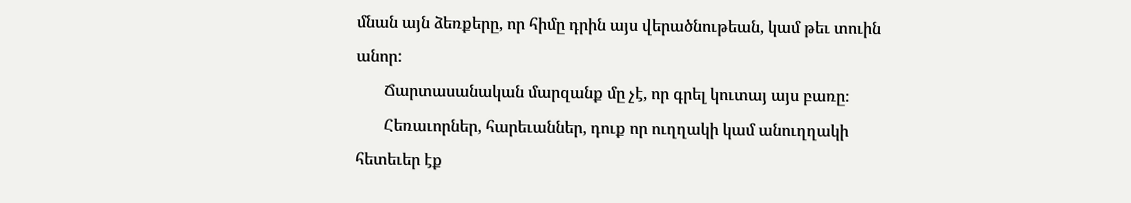մնան այն ձեռքերը, որ հիմը դրին այս վերածնութեան, կամ թեւ տուին անոր:
       Ճարտասանական մարզանք մը չէ, որ գրել կուտայ այս բառը։
       Հեռաւորներ, հարեւաններ, դուք որ ուղղակի կամ անուղղակի հետեւեր էք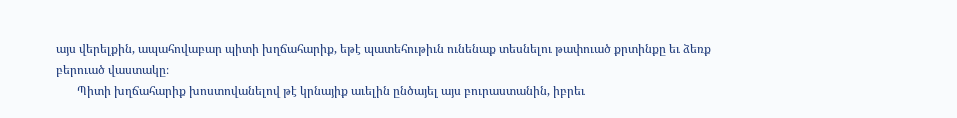այս վերելքին, ապահովաբար պիտի խղճահարիք, եթէ պատեհութիւն ունենաք տեսնելու թափուած քրտինքը եւ ձեռք բերուած վաստակը։
       Պիտի խղճահարիք խոստովանելով թէ կրնայիք աւելին ընծայել այս բուրաստանին, իբրեւ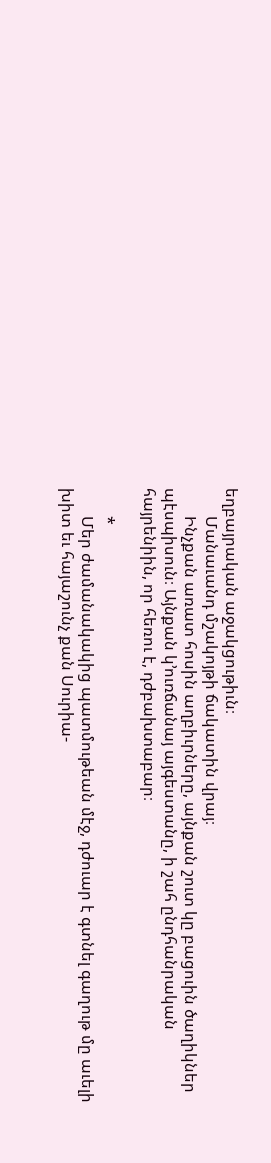եղբայրական աջակցութիւն։
       Մանաւանդ մշակոյթի ճակատին վրայ։
       Ինչքան առատ հոսին աղբիւրները, այնքան շուտ կը բացուին ծաղիկներ պէսպիսուն։ Այնքան կ’ուռճանայ այգեստանը, ի շահ ընդհանրական հայրենիին, որ հեռու է, դժբախտաբար։

       *
       Մեր ժամանակակից պատմութեան մէջ, դժուար է գտնել գաղութ մը աւելի խիտ եւ հայաշունչ քան Սուրիա-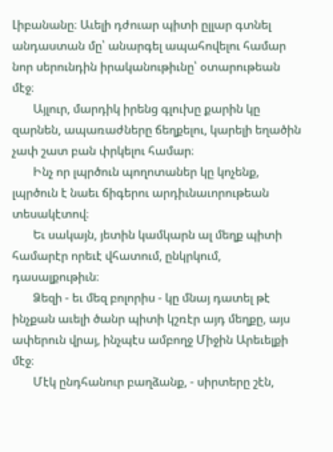Լիբանանը։ Աւելի դժուար պիտի ըլլար գտնել անդաստան մը՝ անարգել ապահովելու համար նոր սերունդին իրականութիւնը՝ օտարութեան մէջ։
       Այլուր, մարդիկ իրենց գլուխը քարին կը զարնեն, ապառաժները ճեղքելու, կարելի եղածին չափ շատ բան փրկելու համար։
       Ինչ որ լպրծուն պողոտաներ կը կոչենք, լպրծուն է նաեւ ճիգերու արդիւնաւորութեան տեսակէտով։
       Եւ սակայն, յետին կամկարն ալ մեղք պիտի համարէր որեւէ վհատում, ընկրկում, դասալքութիւն։
       Ձեզի - եւ մեզ բոլորիս - կը մնայ դատել թէ ինչքան աւելի ծանր պիտի կշռէր այդ մեղքը, այս ափերուն վրայ, ինչպէս ամբողջ Միջին Արեւելքի մէջ։
       Մէկ ընդհանուր բաղձանք, - սիրտերը շէն,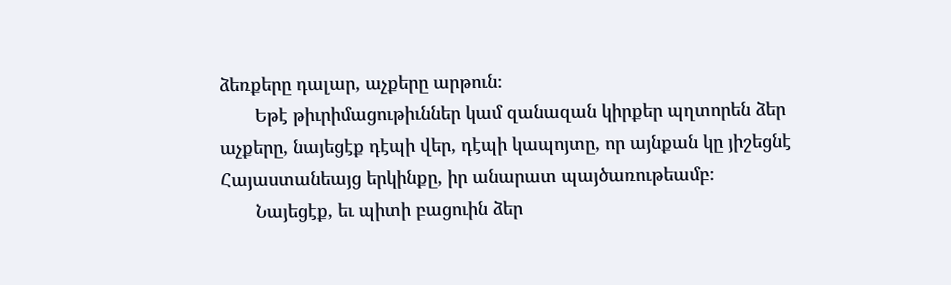ձեռքերը դալար, աչքերը արթուն։
       Եթէ թիւրիմացութիւններ կամ զանազան կիրքեր պղտորեն ձեր աչքերը, նայեցէք դէպի վեր, դէպի կապոյտը, որ այնքան կը յիշեցնէ Հայաստանեայց երկինքը, իր անարատ պայծառութեամբ։
       Նայեցէք, եւ պիտի բացուին ձեր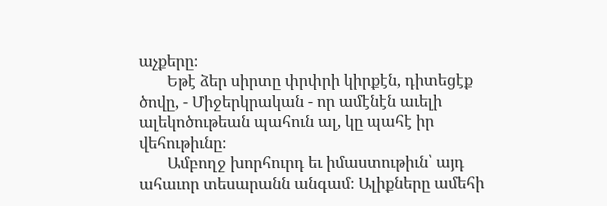աչքերը։
       Եթէ ձեր սիրտը փրփրի կիրքէն, դիտեցէք ծովը, - Միջերկրական - որ ամէնէն աւելի ալեկոծութեան պահուն ալ, կը պահէ իր վեհութիւնը։
       Ամբողջ խորհուրդ եւ իմաստութիւն՝ այդ ահաւոր տեսարանն անգամ։ Ալիքները ամեհի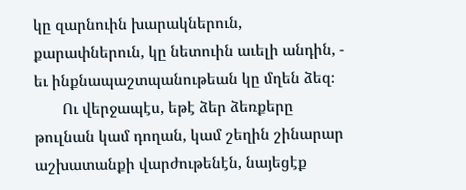կը զարնուին խարակներուն, քարափներուն, կը նետուին աւելի անդին, - եւ ինքնապաշտպանութեան կը մղեն ձեզ։
       Ու վերջապէս, եթէ ձեր ձեռքերը թուլնան կամ դողան, կամ շեղին շինարար աշխատանքի վարժութենէն, նայեցէք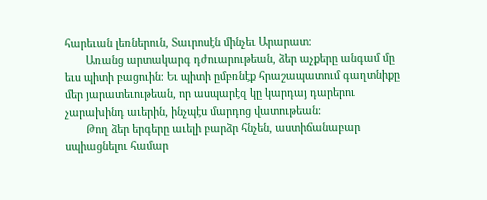հարեւան լեռներուն, Տաւրոսէն մինչեւ Արարատ։
       Առանց արտակարգ դժուարութեան, ձեր աչքերը անգամ մը եւս պիտի բացուին։ Եւ պիտի ըմբռնէք հրաշապատում գաղտնիքը մեր յարատեւութեան, որ ասպարէզ կը կարդայ դարերու չարախինդ աւերին, ինչպէս մարդոց վատութեան։
       Թող ձեր երգերը աւելի բարձր հնչեն, աստիճանաբար սպիացնելու համար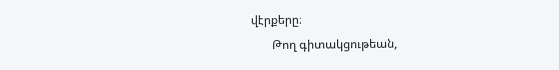վէրքերը։
       Թող գիտակցութեան,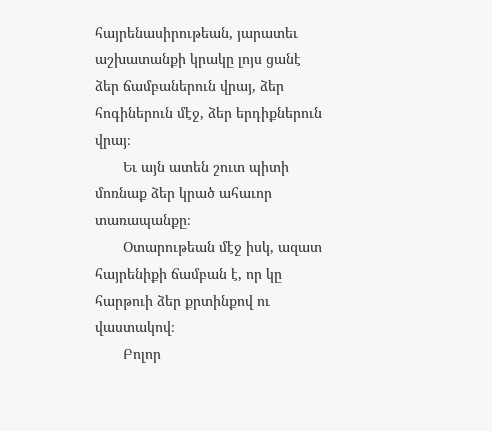հայրենասիրութեան, յարատեւ աշխատանքի կրակը լոյս ցանէ ձեր ճամբաներուն վրայ, ձեր հոգիներուն մէջ, ձեր երդիքներուն վրայ։
       Եւ այն ատեն շուտ պիտի մոռնաք ձեր կրած ահաւոր տառապանքը։
       Օտարութեան մէջ իսկ, ազատ հայրենիքի ճամբան է, որ կը հարթուի ձեր քրտինքով ու վաստակով։
       Բոլոր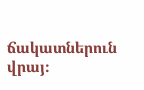ճակատներուն վրայ։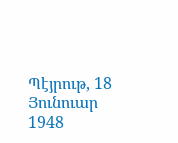Պէյրութ, 18 Յունուար 1948